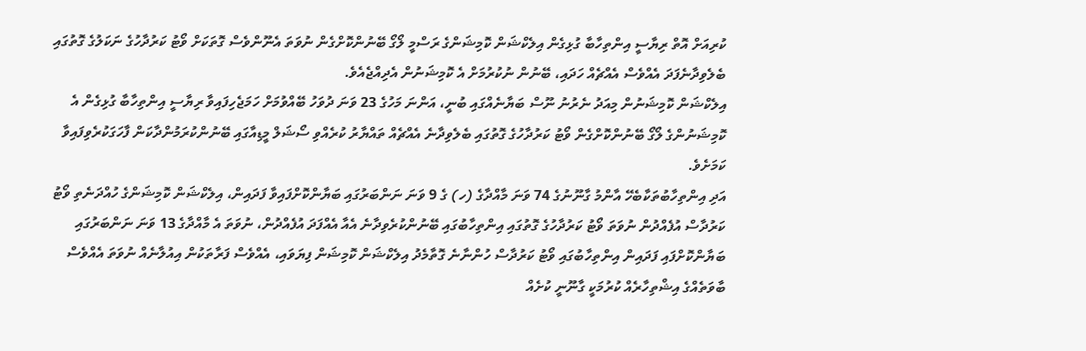ކުރިއަށް އޮތް ރިޔާސީ އިންތިހާބާ ގުޅިގެން އިލެކްޝަން ކޮމިޝަންގެ ރަސްމީ ލޯގޯ ބޭނުންކޮށްގެން ނުވަތަ އެނޫންވެސް ގޮތަކަށް ވޯޓު ކަރުދާހުގެ ނަކަލުގެ ގޮތުގައި ބެލެވިދާނެފަދަ އެއްވެސް އެއްޗެއް ހަދައި، ބޭނުން ނުކުރުމަށް އެ ކޮމިޝަނުން އެދިއްޖެއެވެ.
އިލެކްޝަން ކޮމިޝަނުން މިއަދު ނެރުނު ނޫސް ބަޔާނެއްގައި ބުނީ، އަންނަ މަހުގެ 23 ވަނަ ދުވަހު ބޭއްވުމަށް ހަމަޖެހިފައިވާ ރިޔާސީ އިންތިހާބާ ގުޅިގެން އެ ކޮމިޝަނުންގެ ލޯގޯ ބޭނުންކޮށްގެން ވޯޓު ކަރުދާހުގެ ގޮތުގައި ބެލެވިދާނެ އެއްޗެއް ތައްޔާރު ކުރެއްވި ސޯޝަލް މީޑިއާގައި ބޭނުންކުރަމުންދާކަން ފާހަގަކުރެވިފައިވާ ކަމަށެވެ.
އަދި އިންތިހާބުތަކާބެހޭ އާންމު ގާނޫނުގެ 74 ވަނަ މާއްދާގެ (ހ) ގެ 9 ވަނަ ނަންބަރުގައި ބަޔާންކޮށްފައިވާ ފަދައިން، އިލެކްޝަން ކޮމިޝަންގެ ހުއްދަނެތި ވޯޓު ކަރުދާސް އުފެއްދުން ނުވަތަ ވޯޓު ކަރުދާހުގެ ގޮތުގައި އިންތިހާބުގައި ބޭނުންކުރެވިދާނެ އެއާ އެއްފަދަ އުފެއްދުން، ނުވަތަ އެ މާއްދާގެ 13 ވަނަ ނަންބަރުގައި ބަޔާންކޮށްފައި ފަދައިން އިންތިހާބުގައި ވޯޓު ކަރުދާސް ހުންނާނެ ގޮތާމެދު އިލެކްޝަން ކޮމިޝަން ފިޔަވައި، އެއްވެސް ފަރާތަކުން އިއުލާނެއް ނުވަތަ އެއްވެސް ބާވަތެއްގެ އިޝްތިހާރެއް ކުރުމަކީ ގާނޫނީ ކުށެއް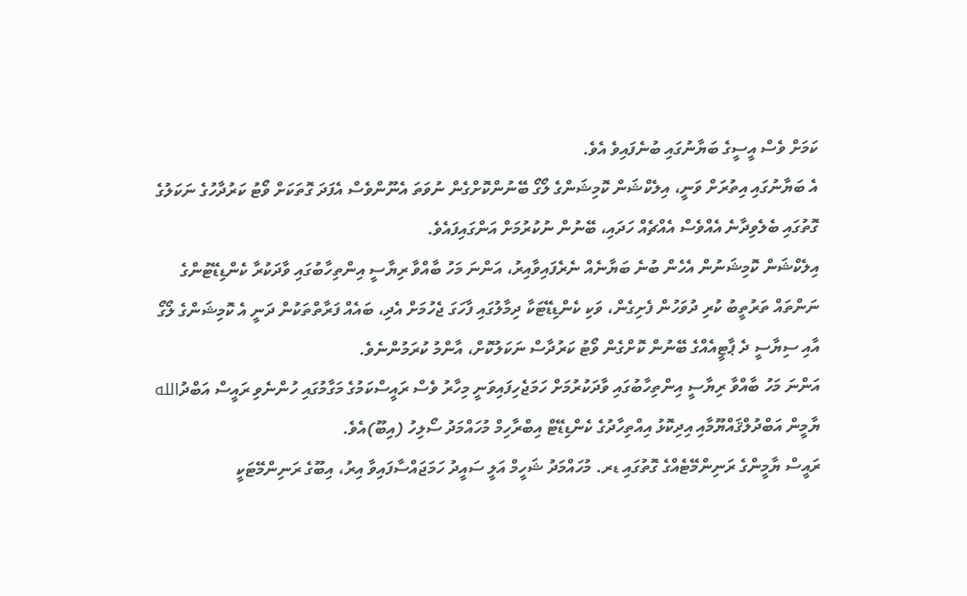ކަމަށް ވެސް އީސީގެ ބަޔާނުގައި ބުނެފައިވެ އެވެ.
އެ ބަޔާނުގައި އިތުރަށް ވަނީ، އިލެކްޝަން ކޮމިޝަންގެ ލޯގޯ ބޭނުންކޮށްގެން ނުވަތަ އެނޫންވެސް އެފަދަ ގޮތަކަށް ވޯޓު ކަރުދާހުގެ ނަކަލުގެ ގޮތުގައި ބެލެވިދާނެ އެއްވެސް އެއްޗެއް ހަދައި، ބޭނުން ނުކުރުމަށް އަންގައިފައެވެ.
އިލެކްޝަން ކޮމިޝަނުން އެހެން ބުނެ ބަޔާނެއް ނެރެފައިވާއިރު، އަންނަ މަހު ބާއްވާ ރިޔާސީ އިންތިހާބުގައި ވާދަކުރާ ކެންޑިޑޭޓުންގެ ނަންތައް ތަރުތީބު ކުރި ދުވަހުން ފެށިގެން، ވަކި ކެންޑިޑޭޓަކާ ދިމާލުގައި ފާހަގަ ޖެހުމަށް އެދި، ބައެއް ފަރާތްތަކުން ދަނީ އެ ކޮމިޝަންގެ ލޯގޯ އާއި ސިޔާސީ ދެ ޕާޓީއެއްގެ ބޭނުން ކޮށްގެން ވޯޓު ކަރުދާސް ނަކަލުކޮށް، އާންމު ކުރަމުންނެވެ.
އަންނަ މަހު ބާއްވާ ރިޔާސީ އިންތިހާބުގައި ވާދަކުރުމަށް ހަމަޖެހިފައިވަނީ މިހާރު ވެސް ރައީސްކަމުގެ މަގާމުގައި ހުންނެވި ރައީސް އަބްދުالله ޔާމީން އަބްދުލްޤައްޔޫމާއި އިދިކޮޅު އިއްތިހާދުގެ ކެންޑިޑޭޓް އިބްރާހިމް މުހައްމަދު ސޯލިހު (އިބޫ)އެވެ.
ރައީސް ޔާމީންގެ ރަނިންމޭޓެއްގެ ގޮތުގައި ޑރ. މުހައްމަދު ޝަހީމް އަލީ ސައީދު ހަމަޖައްސާފައިވާ އިރު، އިބޫގެ ރަނިންމޭޓަކީ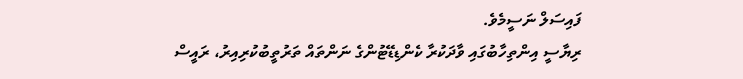ފައިސަލް ނަސީމެވެ.
ރިޔާސީ އިންތިހާބުގައި ވާދަކުރާ ކެންޑިޑޭޓުންގެ ނަންތައް ތަރުތީބުކުރިއިރު، ރައީސް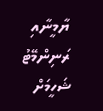ޔާމީނާއި ރަނިންމޭޓު ޝަހީމަށް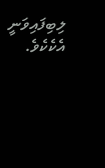ލިބިފައިވަނީ އެކެކެވެ.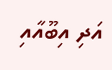އަދި އިބޫއާއި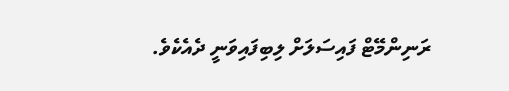ރަނިންމޭޓް ފައިސަލަށް ލިބިފައިވަނީ ދެއެކެވެ.